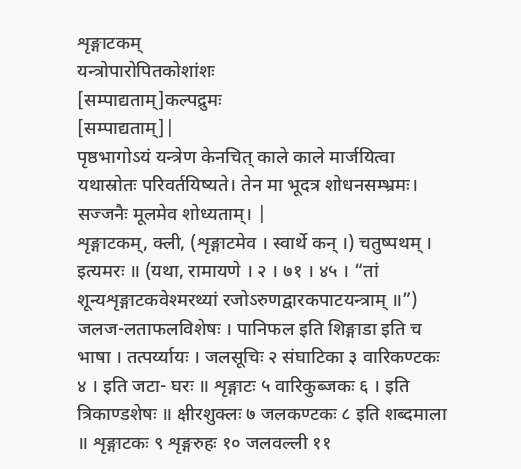शृङ्गाटकम्
यन्त्रोपारोपितकोशांशः
[सम्पाद्यताम्]कल्पद्रुमः
[सम्पाद्यताम्]|
पृष्ठभागोऽयं यन्त्रेण केनचित् काले काले मार्जयित्वा यथास्रोतः परिवर्तयिष्यते। तेन मा भूदत्र शोधनसम्भ्रमः। सज्जनैः मूलमेव शोध्यताम्। |
शृङ्गाटकम्, क्ली, (शृङ्गाटमेव । स्वार्थे कन् ।) चतुष्पथम् । इत्यमरः ॥ (यथा, रामायणे । २ । ७१ । ४५ । “तां शून्यशृङ्गाटकवेश्मरथ्यां रजोऽरुणद्वारकपाटयन्त्राम् ॥”) जलज-लताफलविशेषः । पानिफल इति शिङ्गाडा इति च भाषा । तत्पर्य्यायः । जलसूचिः २ संघाटिका ३ वारिकण्टकः ४ । इति जटा- घरः ॥ शृङ्गाटः ५ वारिकुब्जकः ६ । इति त्रिकाण्डशेषः ॥ क्षीरशुक्लः ७ जलकण्टकः ८ इति शब्दमाला ॥ शृङ्गाटकः ९ शृङ्गरुहः १० जलवल्ली ११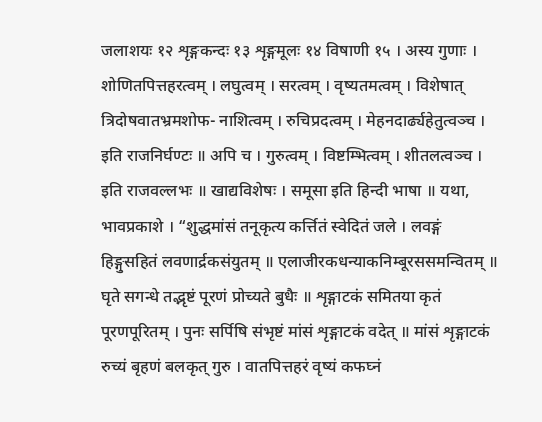जलाशयः १२ शृङ्गकन्दः १३ शृङ्गमूलः १४ विषाणी १५ । अस्य गुणाः । शोणितपित्तहरत्वम् । लघुत्वम् । सरत्वम् । वृष्यतमत्वम् । विशेषात् त्रिदोषवातभ्रमशोफ- नाशित्वम् । रुचिप्रदत्वम् । मेहनदार्ढ्यहेतुत्वञ्च । इति राजनिर्घण्टः ॥ अपि च । गुरुत्वम् । विष्टम्भित्वम् । शीतलत्वञ्च । इति राजवल्लभः ॥ खाद्यविशेषः । समूसा इति हिन्दी भाषा ॥ यथा, भावप्रकाशे । “शुद्धमांसं तनूकृत्य कर्त्तितं स्वेदितं जले । लवङ्गं हिङ्गुसहितं लवणार्द्रकसंयुतम् ॥ एलाजीरकधन्याकनिम्बूरससमन्वितम् ॥ घृते सगन्धे तद्भृष्टं पूरणं प्रोच्यते बुधैः ॥ शृङ्गाटकं समितया कृतं पूरणपूरितम् । पुनः सर्पिषि संभृष्टं मांसं शृङ्गाटकं वदेत् ॥ मांसं शृङ्गाटकं रुच्यं बृहणं बलकृत् गुरु । वातपित्तहरं वृष्यं कफघ्नं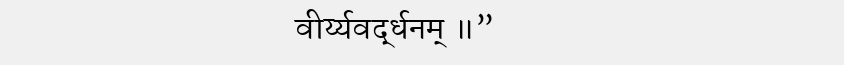वीर्य्यवर्द्धनम् ॥”